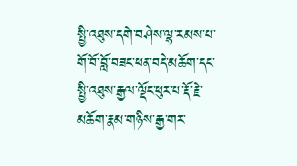སྤྱི་འཐུས་དགེ་བཤེས་ལྷ་རམས་པ་གོ་བོ་བློ་བཟང་ཕན་བདེ་མཆོག་དང་སྤྱི་འཐུས་རྒྱལ་ལྡོང་ཕུར་པ་རྡོ་རྗེ་མཆོག་རྣམ་གཉིས་རྒྱ་གར་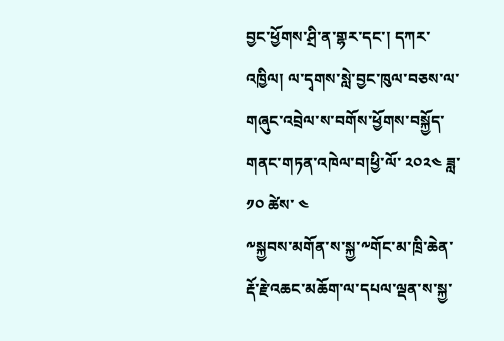བྱང་ཕྱོགས་ཤྲི་ན་གྷར་དང་། དཀར་འཁྱིལ། ལ་དྭགས་སླེ་བྱང་ཁུལ་བཅས་ལ་གཞུང་འབྲེལ་ས་བགོས་ཕྱོགས་བསྐྱོད་གནང་གཏན་འཁེལ་བ།ཕྱི་ལོ་ ༢༠༢༤ ཟླ་ ༡༠ ཚེས་ ༤
༸སྐྱབས་མགོན་ས་སྐྱ་༸གོང་མ་ཁྲི་ཆེན་རྡོ་རྗེ་འཆང་མཆོག་ལ་དཔལ་ལྡན་ས་སྐྱ་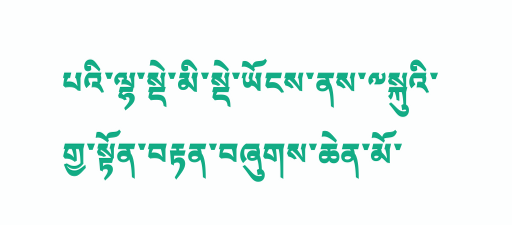པའི་ལྷ་སྡེ་མི་སྡེ་ཡོངས་ནས་༸སྐུའི་གྱ་སྟོན་བརྟན་བཞུགས་ཆེན་མོ་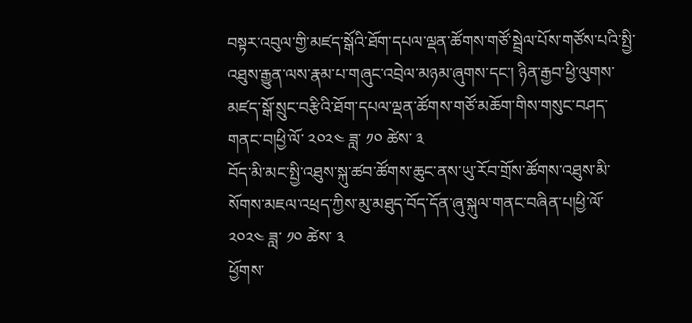བསྟར་འབུལ་གྱི་མཛད་སྒོའི་ཐོག་དཔལ་ལྡན་ཚོགས་གཙོ་སྦྲེལ་པོས་གཙོས་པའི་སྤྱི་འཐུས་རྒྱུན་ལས་རྣམ་པ་གཞུང་འབྲེལ་མཉམ་ཞུགས་དང་། ཉིན་རྒྱབ་ཕྱི་ལུགས་མཛད་སྒོ་སྲུང་བརྩིའི་ཐོག་དཔལ་ལྡན་ཚོགས་གཙོ་མཆོག་གིས་གསུང་བཤད་གནང་བ།ཕྱི་ལོ་ ༢༠༢༤ ཟླ་ ༡༠ ཚེས་ ༣
བོད་མི་མང་སྤྱི་འཐུས་སྐུ་ཚབ་ཚོགས་ཆུང་ནས་ཡུ་རོབ་གྲོས་ཚོགས་འཐུས་མི་སོགས་མཇལ་འཕྲད་ཀྱིས་མུ་མཐུད་བོད་དོན་ཞུ་སྐུལ་གནང་བཞིན་པ།ཕྱི་ལོ་ ༢༠༢༤ ཟླ་ ༡༠ ཚེས་ ༣
ཕྱོགས་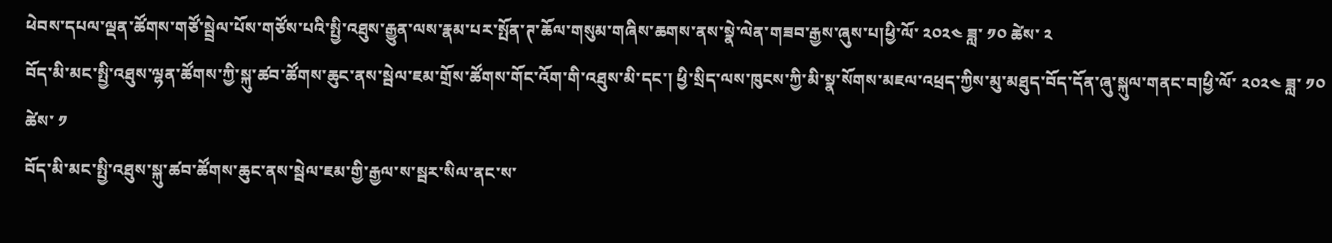ཕེབས་དཔལ་ལྡན་ཚོགས་གཙོ་སྦྲེལ་པོས་གཙོས་པའི་སྤྱི་འཐུས་རྒྱུན་ལས་རྣམ་པར་སྤོན་ཊ་ཆོལ་གསུམ་གཞིས་ཆགས་ནས་སྣེ་ལེན་གཟབ་རྒྱས་ཞུས་པ།ཕྱི་ལོ་ ༢༠༢༤ ཟླ་ ༡༠ ཚེས་ ༢
བོད་མི་མང་སྤྱི་འཐུས་ལྷན་ཚོགས་ཀྱི་སྐུ་ཚབ་ཚོགས་ཆུང་ནས་སྦེལ་ཇམ་གྲོས་ཚོགས་གོང་འོག་གི་འཐུས་མི་དང་། ཕྱི་སྲིད་ལས་ཁུངས་ཀྱི་མི་སྣ་སོགས་མཇལ་འཕྲད་ཀྱིས་མུ་མཐུད་བོད་དོན་ཞུ་སྐུལ་གནང་བ།ཕྱི་ལོ་ ༢༠༢༤ ཟླ་ ༡༠ ཚེས་ ༡
བོད་མི་མང་སྤྱི་འཐུས་སྐུ་ཚབ་ཚོགས་ཆུང་ནས་སྦེལ་ཇམ་གྱི་རྒྱལ་ས་སྦར་སིལ་ནང་ས་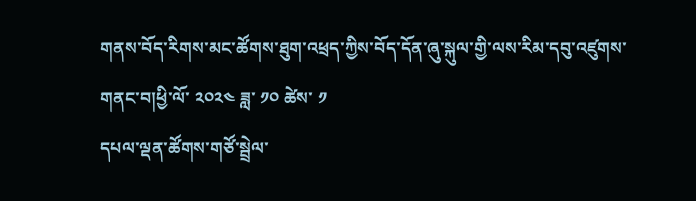གནས་བོད་རིགས་མང་ཚོགས་ཐུག་འཕྲད་ཀྱིས་བོད་དོན་ཞུ་སྐུལ་གྱི་ལས་རིམ་དབུ་འཛུགས་གནང་བ།ཕྱི་ལོ་ ༢༠༢༤ ཟླ་ ༡༠ ཚེས་ ༡
དཔལ་ལྡན་ཚོགས་གཙོ་སྦྲེལ་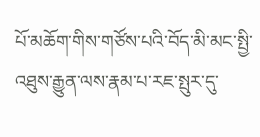པོ་མཆོག་གིས་གཙོས་པའི་བོད་མི་མང་སྤྱི་འཐུས་རྒྱུན་ལས་རྣམ་པ་རཇ་སྤུར་དུ་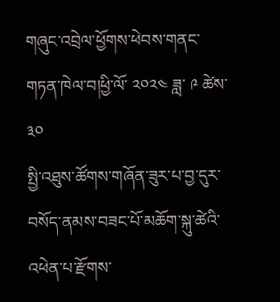གཞུང་འབྲེལ་ཕྱོགས་ཕེབས་གནང་གཏན་ཁེལ་བ།ཕྱི་ལོ་ ༢༠༢༤ ཟླ་ ༩ ཚེས་ ༣༠
སྤྱི་འཐུས་ཚོགས་གཞོན་ཟུར་པ་བྱ་དུར་བསོད་ནམས་བཟང་པོ་མཆོག་སྐུ་ཚེའི་འཕེན་པ་རྫོགས་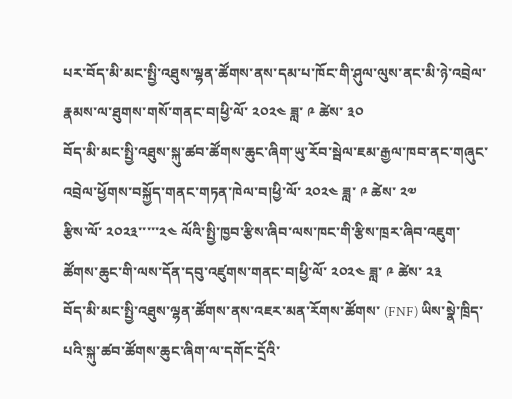པར་བོད་མི་མང་སྤྱི་འཐུས་ལྷན་ཚོགས་ནས་དམ་པ་ཁོང་གི་ཤུལ་ལུས་ནང་མི་ཉེ་འབྲེལ་རྣམས་ལ་ཐུགས་གསོ་གནང་བ།ཕྱི་ལོ་ ༢༠༢༤ ཟླ་ ༩ ཚེས་ ༣༠
བོད་མི་མང་སྤྱི་འཐུས་སྐུ་ཚབ་ཚོགས་ཆུང་ཞིག་ཡུ་རོབ་སྦེལ་ཇམ་རྒྱལ་ཁབ་ནང་གཞུང་འབྲེལ་ཕྱོགས་བསྐྱོད་གནང་གཏན་ཁེལ་བ།ཕྱི་ལོ་ ༢༠༢༤ ཟླ་ ༩ ཚེས་ ༢༧
རྩིས་ལོ་ ༢༠༢༣་་་་་༢༤ ལོའི་སྤྱི་ཁྱབ་རྩིས་ཞིབ་ལས་ཁང་གི་རྩིས་ཁྲར་ཞིབ་འཇུག་ཚོགས་ཆུང་གི་ལས་དོན་དབུ་འཛུགས་གནང་བ།ཕྱི་ལོ་ ༢༠༢༤ ཟླ་ ༩ ཚེས་ ༢༣
བོད་མི་མང་སྤྱི་འཐུས་ལྷན་ཚོགས་ནས་འཇར་མན་རོགས་ཚོགས་ (FNF) ཡིས་སྣེ་ཁྲིད་པའི་སྐུ་ཚབ་ཚོགས་ཆུང་ཞིག་ལ་དགོང་དྲོའི་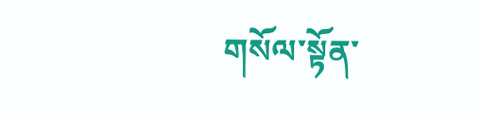གསོལ་སྟོན་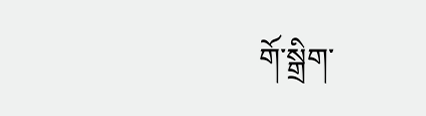གོ་སྒྲིག་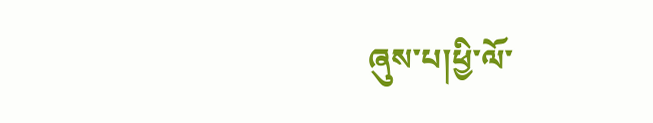ཞུས་པ།ཕྱི་ལོ་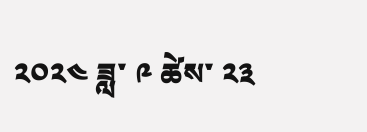༢༠༢༤ ཟླ་ ༩ ཚེས་ ༢༣